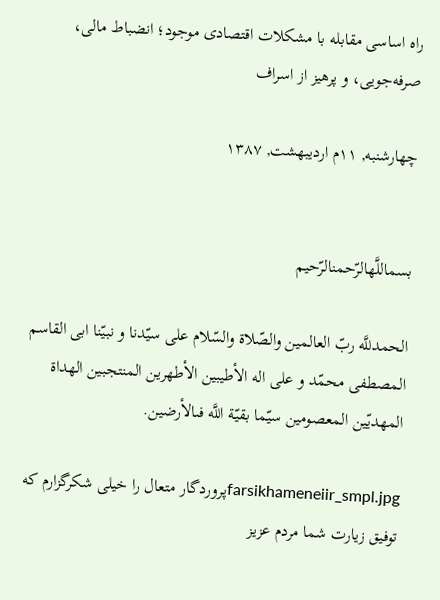راه اساسی مقابله با مشکلات اقتصادی موجود؛ انضباط مالی، صرفه‌جویی، و پرهیز از اسراف

چهارشنبه, ۱۱م اردیبهشت, ۱۳۸۷


بسماللَّهالرّحمنالرّحیم

الحمدللَّه ربّ العالمین والصّلاة والسّلام على سیّدنا و نبیّنا ابى القاسم المصطفى محمّد و على اله الأطیبین الأطهرین المنتجبین الهداة المهدیّین المعصومین سیّما بقیّة اللَّه فىالأرضین.

farsikhameneiir_smpl.jpgپروردگار متعال را خیلى شکرگزارم که توفیق زیارت شما مردم عزیز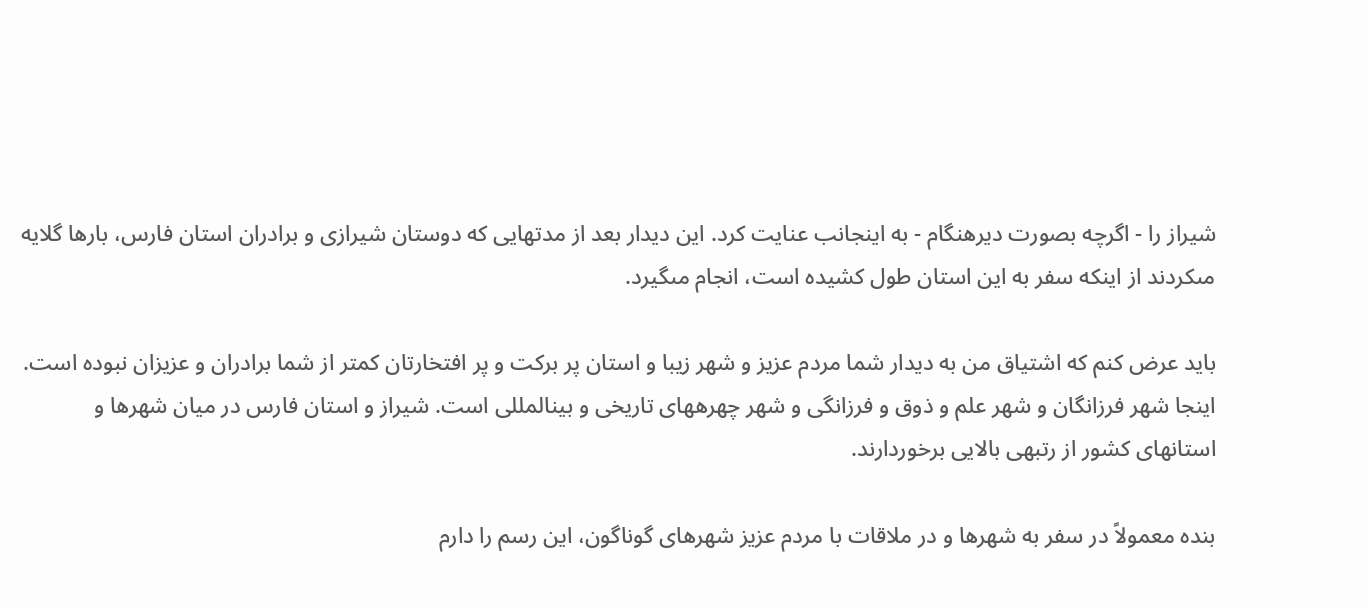شیراز را - اگرچه بصورت دیرهنگام - به اینجانب عنایت کرد. این دیدار بعد از مدتهایى که دوستان شیرازى و برادران استان فارس، بارها گلایه مىکردند از اینکه سفر به این استان طول کشیده است، انجام مىگیرد.

باید عرض کنم که اشتیاق من به دیدار شما مردم عزیز و شهر زیبا و استان پر برکت و پر افتخارتان کمتر از شما برادران و عزیزان نبوده است. اینجا شهر فرزانگان و شهر علم و ذوق و فرزانگى و شهر چهرههاى تاریخى و بینالمللى است. شیراز و استان فارس در میان شهرها و استانهاى کشور از رتبهى بالایى برخوردارند.

بنده معمولاً در سفر به شهرها و در ملاقات با مردم عزیز شهرهاى گوناگون، این رسم را دارم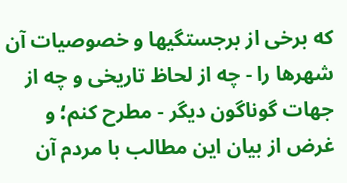که برخى از برجستگیها و خصوصیات آن شهرها را - چه از لحاظ تاریخى و چه از جهات گوناگون دیگر - مطرح کنم؛ و غرض از بیان این مطالب با مردم آن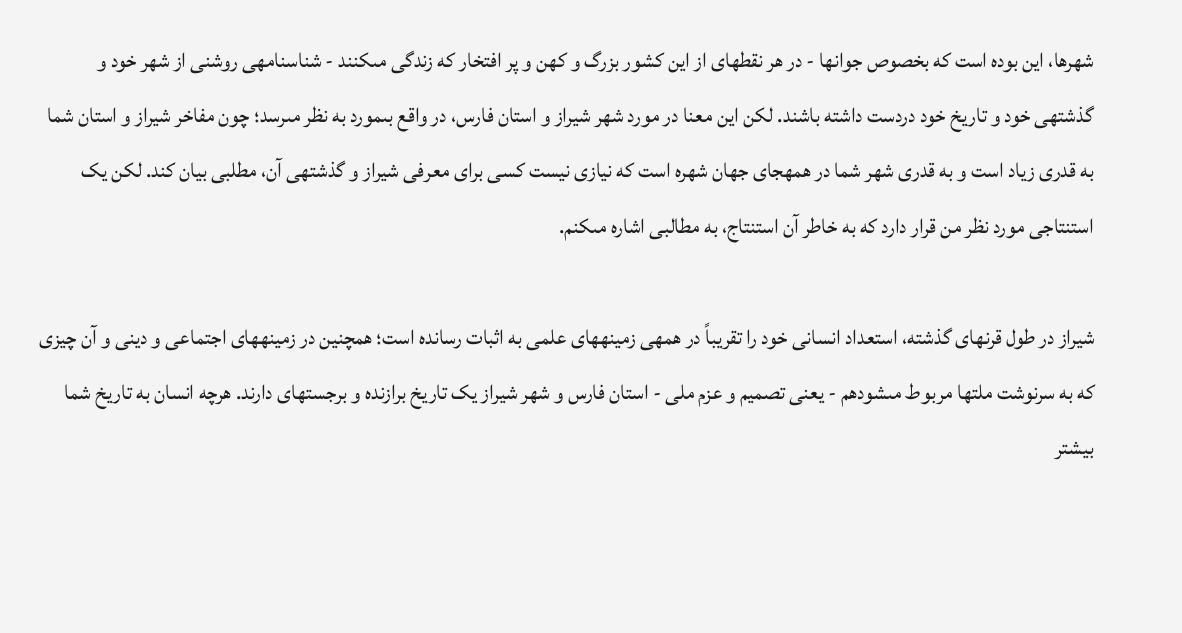شهرها، این بوده است که بخصوص جوانها - در هر نقطهاى از این کشور بزرگ و کهن و پر افتخار که زندگى مىکنند - شناسنامهى روشنى از شهر خود و گذشتهى خود و تاریخ خود دردست داشته باشند. لکن این معنا در مورد شهر شیراز و استان فارس، در واقع بىمورد به نظر مىرسد؛ چون مفاخر شیراز و استان شما به قدرى زیاد است و به قدرى شهر شما در همهجاى جهان شهره است که نیازى نیست کسى براى معرفى شیراز و گذشتهى آن، مطلبى بیان کند. لکن یک استنتاجى مورد نظر من قرار دارد که به خاطر آن استنتاج، به مطالبى اشاره مىکنم.

شیراز در طول قرنهاى گذشته، استعداد انسانى خود را تقریباً در همهى زمینههاى علمى به اثبات رسانده است؛ همچنین در زمینههاى اجتماعى و دینى و آن چیزى که به سرنوشت ملتها مربوط مىشودهم - یعنى تصمیم و عزم ملى - استان فارس و شهر شیراز یک تاریخ برازنده و برجستهاى دارند. هرچه انسان به تاریخ شما بیشتر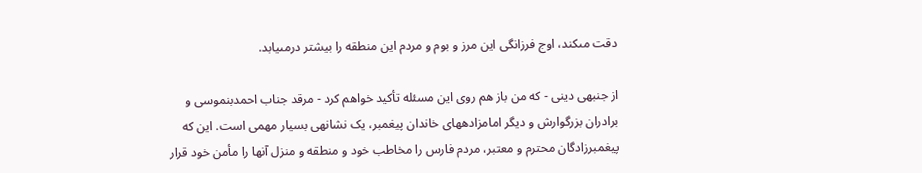دقت مىکند، اوج فرزانگى این مرز و بوم و مردم این منطقه را بیشتر درمىیابد.

از جنبهى دینى - که من باز هم روى این مسئله تأکید خواهم کرد - مرقد جناب احمدبنموسى و برادران بزرگوارش و دیگر امامزادههاى خاندان پیغمبر، یک نشانهى بسیار مهمى است. این که پیغمبرزادگان محترم و معتبر، مردم فارس را مخاطب خود و منطقه و منزل آنها را مأمن خود قرار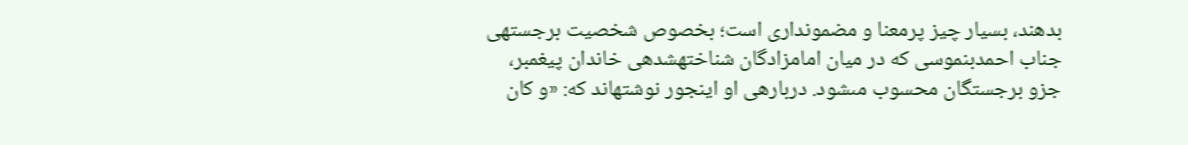بدهند، بسیار چیز پرمعنا و مضموندارى است؛ بخصوص شخصیت برجستهى جناب احمدبنموسى که در میان امامزادگان شناختهشدهى خاندان پیغمبر، جزو برجستگان محسوب مىشود. دربارهى او اینجور نوشتهاند که: «و کان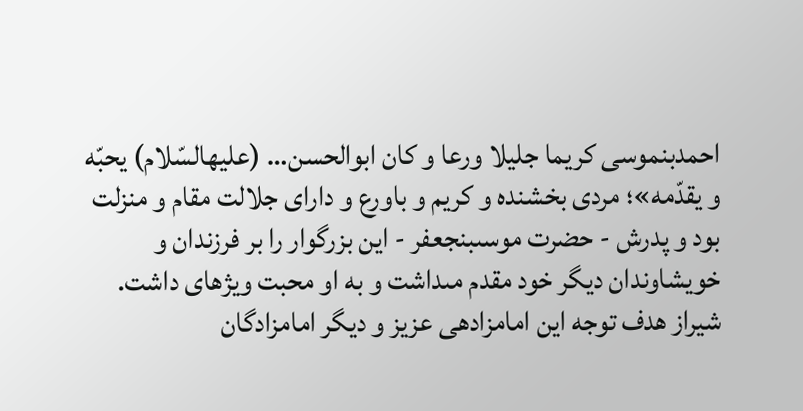احمدبنموسى کریما جلیلا ورعا و کان ابوالحسن… (علیهالسّلام) یحبّه و یقدّمه»؛ مردى بخشنده و کریم و باورع و داراى جلالت مقام و منزلت بود و پدرش - حضرت موسىبنجعفر - این بزرگوار را بر فرزندان و خویشاوندان دیگر خود مقدم مىداشت و به او محبت ویژهاى داشت. شیراز هدف توجه این امامزادهى عزیز و دیگر امامزادگان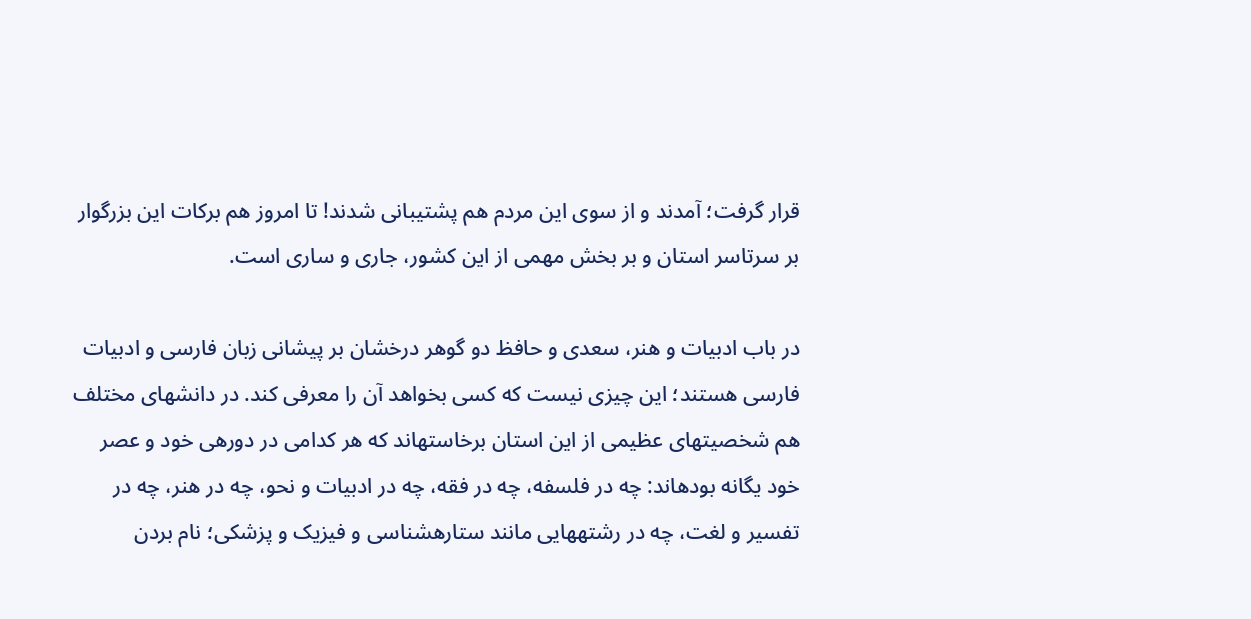قرار گرفت؛ آمدند و از سوى این مردم هم پشتیبانى شدند! تا امروز هم برکات این بزرگوار بر سرتاسر استان و بر بخش مهمى از این کشور، جارى و سارى است.

در باب ادبیات و هنر، سعدى و حافظ دو گوهر درخشان بر پیشانى زبان فارسى و ادبیات فارسى هستند؛ این چیزى نیست که کسى بخواهد آن را معرفى کند. در دانشهاى مختلف هم شخصیتهاى عظیمى از این استان برخاستهاند که هر کدامى در دورهى خود و عصر خود یگانه بودهاند: چه در فلسفه، چه در فقه، چه در ادبیات و نحو، چه در هنر، چه در تفسیر و لغت، چه در رشتههایى مانند ستارهشناسى و فیزیک و پزشکى؛ نام بردن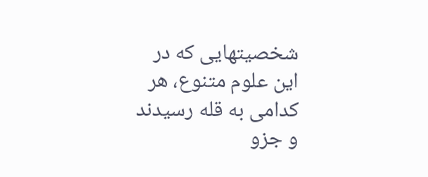شخصیتهایى که در این علوم متنوع، هر کدامى به قله رسیدند و جزو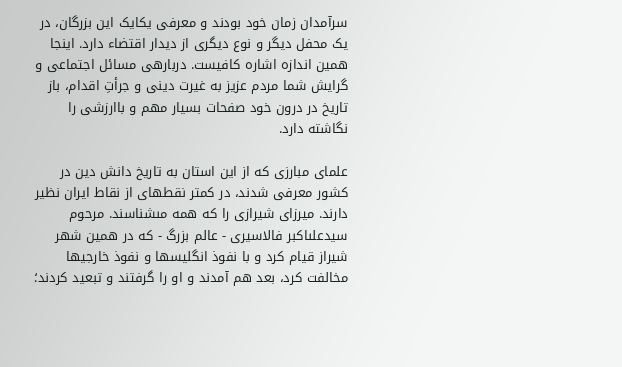سرآمدان زمان خود بودند و معرفى یکایک این بزرگان، در یک محفل دیگر و نوع دیگرى از دیدار اقتضاء دارد. اینجا همین اندازه اشاره کافیست. دربارهى مسائل اجتماعى و گرایش شما مردم عزیز به غیرت دینى و جرأتِ اقدام، باز تاریخ در درون خود صفحات بسیار مهم و باارزشى را نگاشته دارد.

علماى مبارزى که از این استان به تاریخ دانش دین در کشور معرفى شدند، در کمتر نقطهاى از نقاط ایران نظیر دارند. میرزاى شیرازى را که همه مىشناسند. مرحوم سیدعلىاکبر فالاسیرى - عالم بزرگ - که در همین شهر شیراز قیام کرد و با نفوذ انگلیسها و نفوذ خارجیها مخالفت کرد، بعد هم آمدند و او را گرفتند و تبعید کردند؛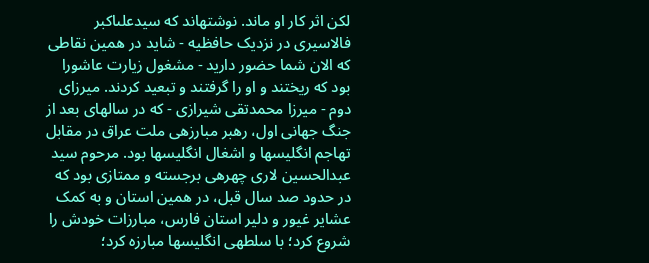لکن اثر کار او ماند. نوشتهاند که سیدعلىاکبر فالاسیرى در نزدیک حافظیه - شاید در همین نقاطى که الان شما حضور دارید - مشغول زیارت عاشورا بود که ریختند و او را گرفتند و تبعید کردند. میرزاى دوم - میرزا محمدتقى شیرازى - که در سالهاى بعد از جنگ جهانى اول، رهبر مبارزهى ملت عراق در مقابل تهاجم انگلیسها و اشغال انگلیسها بود. مرحوم سید عبدالحسین لارى چهرهى برجسته و ممتازى بود که در حدود صد سال قبل، در همین استان و به کمک عشایر غیور و دلیر استان فارس، مبارزات خودش را شروع کرد؛ با سلطهى انگلیسها مبارزه کرد؛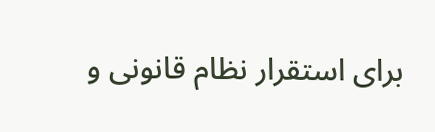براى استقرار نظام قانونى و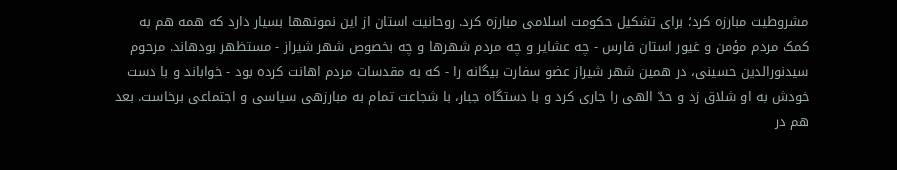مشروطیت مبارزه کرد؛ براى تشکیل حکومت اسلامى مبارزه کرد. روحانیت استان از این نمونهها بسیار دارد که همه هم به کمک مردم مؤمن و غیور استان فارس - چه عشایر و چه مردم شهرها و چه بخصوص شهر شیراز - مستظهر بودهاند. مرحوم سیدنورالدین حسینى، در همین شهر شیراز عضو سفارت بیگانه را - که به مقدسات مردم اهانت کرده بود - خواباند و با دست خودش به او شلاق زد و حدّ الهى را جارى کرد و با دستگاه جبار، با شجاعت تمام به مبارزهى سیاسى و اجتماعى برخاست. بعد هم در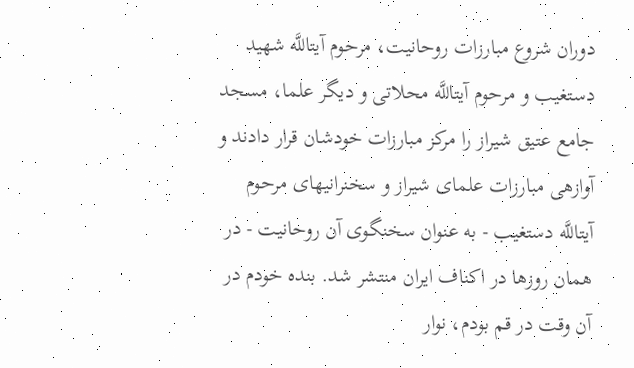دوران شروع مبارزات روحانیت، مرحوم آیتاللَّه شهید دستغیب و مرحوم آیتاللَّه محلاتى و دیگر علما، مسجد جامع عتیق شیراز را مرکز مبارزات خودشان قرار دادند و آوازهى مبارزات علماى شیراز و سخنرانیهاى مرحوم آیتاللَّه دستغیب - به عنوان سخنگوى آن روحانیت - در همان روزها در اکناف ایران منتشر شد. بنده خودم در آن وقت در قم بودم، نوار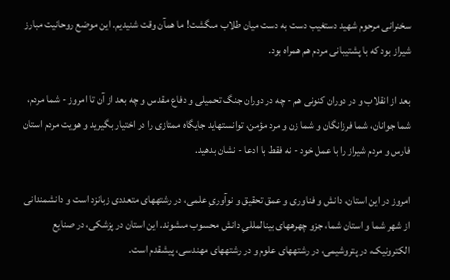سخنرانى مرحوم شهید دستغیب دست به دست میان طلاب مىگشت! ما همآن وقت شنیدیم. این موضع روحانیت مبارز شیراز بود که با پشتیبانى مردم هم همراه بود.

بعد از انقلاب و در دوران کنونى هم - چه در دوران جنگ تحمیلى و دفاع مقدس و چه بعد از آن تا امروز - شما مردم، شما جوانان، شما فرزانگان و شما زن و مرد مؤمن، توانستهاید جایگاه ممتازى را در اختیار بگیرید و هویت مردم استان فارس و مردم شیراز را با عمل خود - نه فقط با ادعا - نشان بدهید.

امروز در این استان، دانش و فناورى و عمق تحقیق و نوآورىِ علمى، در رشتههاى متعددى زبانزد است و دانشمندانى از شهر شما و استان شما، جزو چهرههاى بینالمللىِ دانش محسوب مىشوند. این استان در پزشکى، در صنایع الکترونیک، در پتروشیمى، در رشتههاى علوم و در رشتههاى مهندسى، پیشقدم است.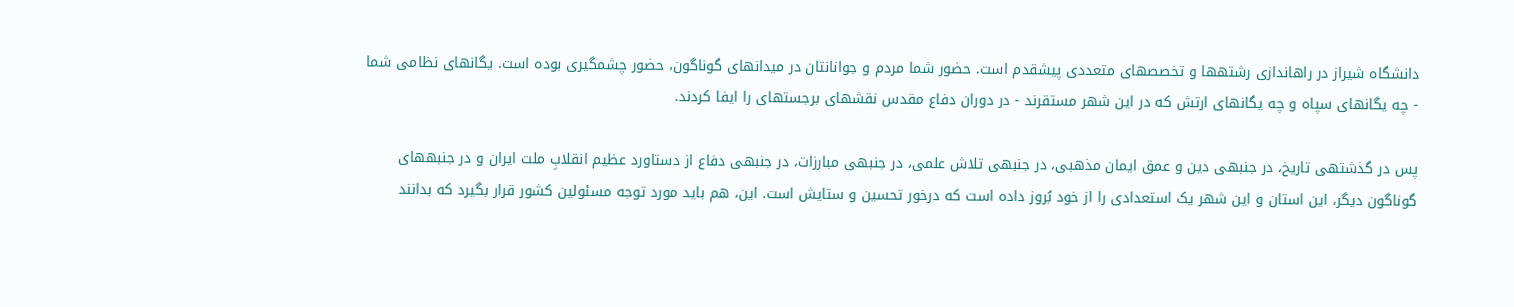دانشگاه شیراز در راهاندازى رشتهها و تخصصهاى متعددى پیشقدم است. حضور شما مردم و جوانانتان در میدانهاى گوناگون، حضور چشمگیرى بوده است. یگانهاى نظامى شما - چه یگانهاى سپاه و چه یگانهاى ارتش که در این شهر مستقرند - در دوران دفاع مقدس نقشهاى برجستهاى را ایفا کردند.

پس در گذشتهى تاریخ، در جنبهى دین و عمق ایمان مذهبى، در جنبهى تلاش علمى، در جنبهى مبارزات، در جنبهى دفاع از دستاورد عظیم انقلابِ ملت ایران و در جنبههاى گوناگون دیگر، این استان و این شهر یک استعدادى را از خود بُروز داده است که درخور تحسین و ستایش است. این، هم باید مورد توجه مسئولین کشور قرار بگیرد که بدانند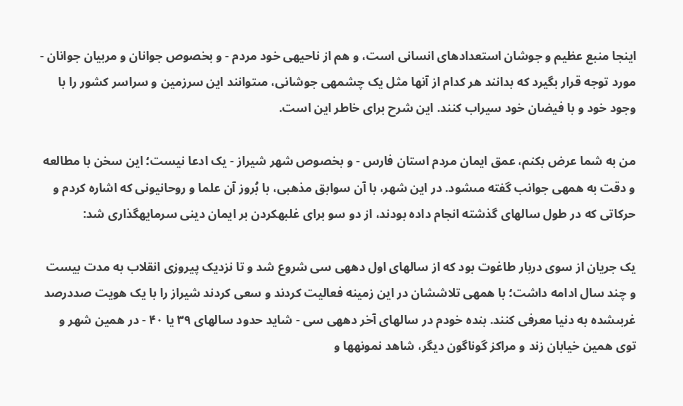اینجا منبع عظیم و جوشان استعدادهاى انسانى است، و هم از ناحیهى خود مردم - و بخصوص جوانان و مربیان جوانان - مورد توجه قرار بگیرد که بدانند هر کدام از آنها مثل یک چشمهى جوشانى، مىتوانند این سرزمین و سراسر کشور را با وجود خود و با فیضان خود سیراب کنند. این شرح براى خاطر این است.

من به شما عرض بکنم، عمق ایمان مردم استان فارس - و بخصوص شهر شیراز - یک ادعا نیست؛ این سخن با مطالعه و دقت به همهى جوانب گفته مىشود. در این شهر، با آن سوابق مذهبى، با بُروز آن علما و روحانیونى که اشاره کردم و حرکاتى که در طول سالهاى گذشته انجام داده بودند، از دو سو براى غلبهکردن بر ایمان دینى سرمایهگذارى شد:

یک جریان از سوى دربار طاغوت بود که از سالهاى اول دههى سى شروع شد و تا نزدیک پیروزى انقلاب به مدت بیست و چند سال ادامه داشت؛ با همهى تلاششان در این زمینه فعالیت کردند و سعى کردند شیراز را با یک هویت صددرصد غربىشده به دنیا معرفى کنند. بنده خودم در سالهاى آخر دههى سى - شاید حدود سالهاى ۳۹ یا ۴۰ - در همین شهر و توى همین خیابان زند و مراکز گوناگون دیگر، شاهد نمونهها و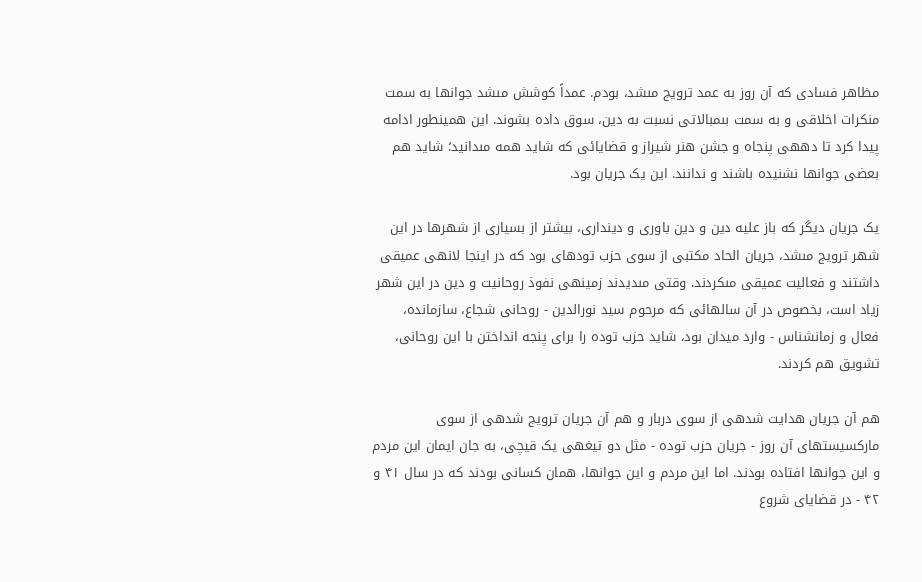مظاهر فسادى که آن روز به عمد ترویج مىشد، بودم. عمداً کوشش مىشد جوانها به سمت منکرات اخلاقى و به سمت بىمبالاتى نسبت به دین، سوق داده بشوند. این همینطور ادامه پیدا کرد تا دههى پنجاه و جشن هنر شیراز و قضایائى که شاید همه مىدانید؛ شاید هم بعضى جوانها نشنیده باشند و ندانند. این یک جریان بود.

یک جریان دیگر که باز علیه دین و دین باورى و دیندارى، بیشتر از بسیارى از شهرها در این شهر ترویج مىشد، جریان الحاد مکتبى از سوى حزب تودهاى بود که در اینجا لانهى عمیقى داشتند و فعالیت عمیقى مىکردند. وقتى مىدیدند زمینهى نفوذ روحانیت و دین در این شهر زیاد است، بخصوص در آن سالهائى که مرحوم سید نورالدین - روحانى شجاع، سازمانده، فعال و زمانشناس - وارد میدان بود، شاید حزب توده را براى پنجه انداختن با این روحانى، تشویق هم کردند.

هم آن جریان هدایت شدهى از سوى دربار و هم آن جریان ترویج شدهى از سوى مارکسیستهاى آن روز - جریان حزب توده - مثل دو تیغهى یک قیچى، به جان ایمان این مردم و این جوانها افتاده بودند. اما این مردم و این جوانها، همان کسانى بودند که در سال ۴۱ و ۴۲ - در قضایاى شروع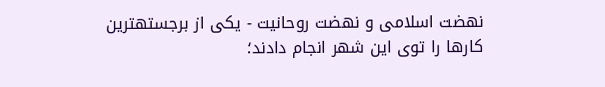نهضت اسلامى و نهضت روحانیت - یکى از برجستهترین کارها را توى این شهر انجام دادند؛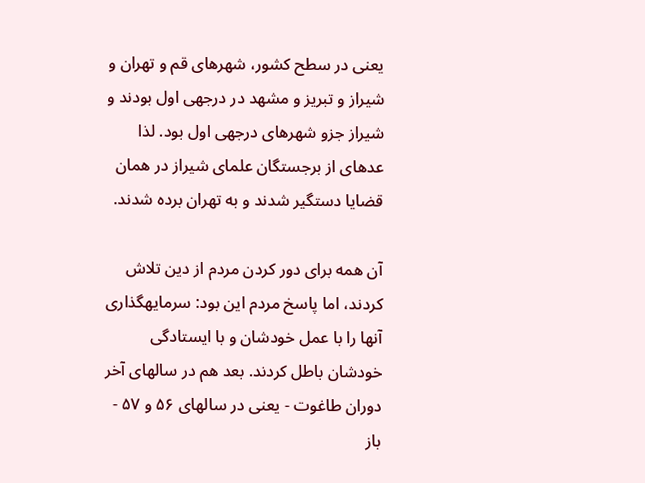یعنى در سطح کشور، شهرهاى قم و تهران و شیراز و تبریز و مشهد در درجهى اول بودند و شیراز جزو شهرهاى درجهى اول بود. لذا عدهاى از برجستگان علماى شیراز در همان قضایا دستگیر شدند و به تهران برده شدند.

آن همه براى دور کردن مردم از دین تلاش کردند، اما پاسخ مردم این بود: سرمایهگذارى آنها را با عمل خودشان و با ایستادگى خودشان باطل کردند. بعد هم در سالهاى آخر دوران طاغوت - یعنى در سالهاى ۵۶ و ۵۷ - باز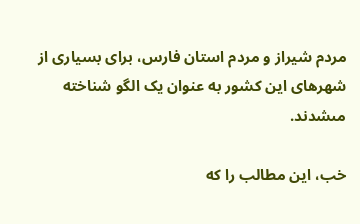مردم شیراز و مردم استان فارس، براى بسیارى از شهرهاى این کشور به عنوان یک الگو شناخته مىشدند.

خب، این مطالب را که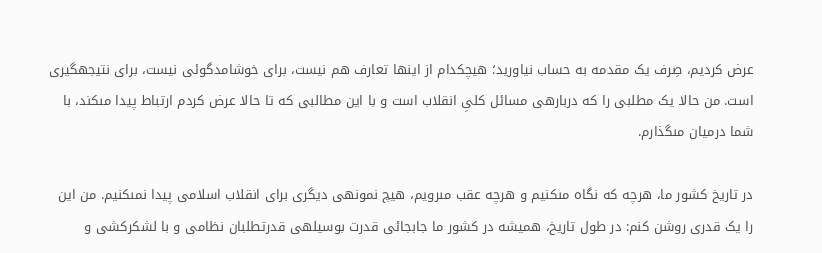عرض کردیم، صِرف یک مقدمه به حساب نیاورید؛ هیچکدام از اینها تعارف هم نیست، براى خوشامدگوئى نیست، براى نتیجهگیرى است. من حالا یک مطلبى را که دربارهى مسائل کلىِ انقلاب است و با این مطالبى که تا حالا عرض کردم ارتباط پیدا مىکند، با شما درمیان مىگذارم.

در تاریخ کشور ما، هرچه که نگاه مىکنیم و هرچه عقب مىرویم، هیچ نمونهى دیگرى براى انقلاب اسلامى پیدا نمىکنیم. من این را یک قدرى روشن کنم: در طول تاریخ، همیشه در کشور ما جابجائى قدرت بوسیلهى قدرتطلبان نظامى و با لشکرکشى و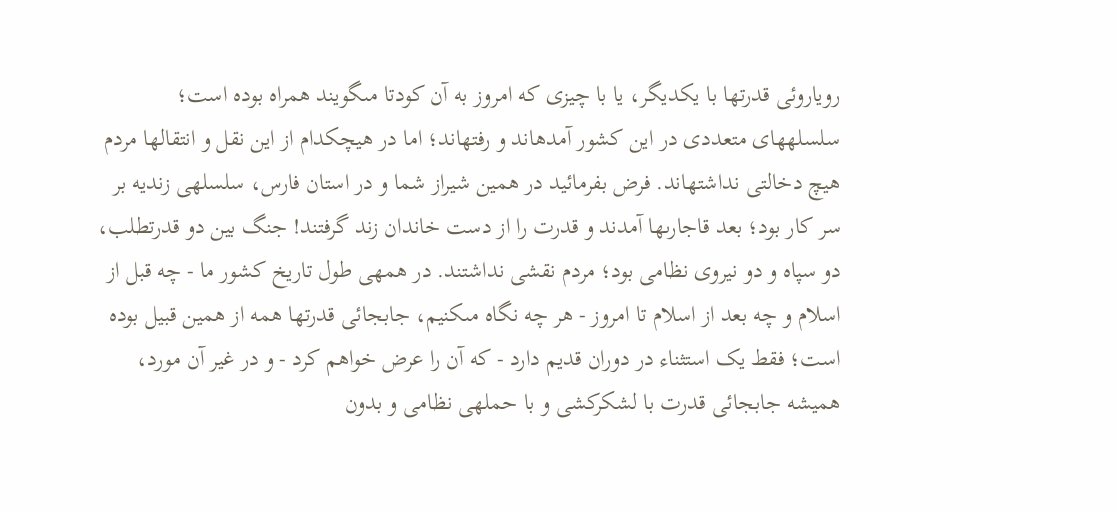رویاروئى قدرتها با یکدیگر، یا با چیزى که امروز به آن کودتا مىگویند همراه بوده است؛ سلسلههاى متعددى در این کشور آمدهاند و رفتهاند؛ اما در هیچکدام از این نقل و انتقالها مردم هیچ دخالتى نداشتهاند. فرض بفرمائید در همین شیراز شما و در استان فارس، سلسلهى زندیه بر سر کار بود؛ بعد قاجارىها آمدند و قدرت را از دست خاندان زند گرفتند! جنگ بین دو قدرتطلب، دو سپاه و دو نیروى نظامى بود؛ مردم نقشى نداشتند. در همهى طول تاریخ کشور ما - چه قبل از اسلام و چه بعد از اسلام تا امروز - هر چه نگاه مىکنیم، جابجائى قدرتها همه از همین قبیل بوده است؛ فقط یک استثناء در دوران قدیم دارد - که آن را عرض خواهم کرد - و در غیر آن مورد، همیشه جابجائى قدرت با لشکرکشى و با حملهى نظامى و بدون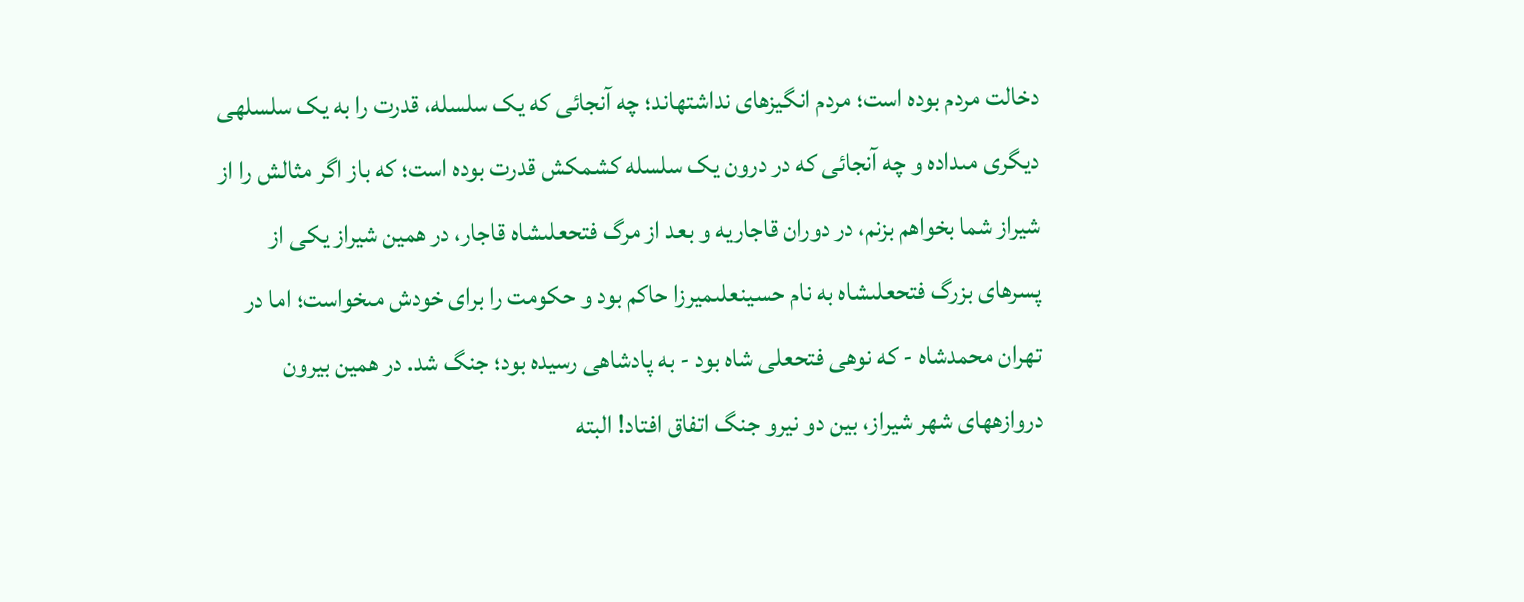دخالت مردم بوده است؛ مردم انگیزهاى نداشتهاند؛ چه آنجائى که یک سلسله، قدرت را به یک سلسلهى دیگرى مىداده و چه آنجائى که در درون یک سلسله کشمکش قدرت بوده است؛ که باز اگر مثالش را از شیراز شما بخواهم بزنم، در دوران قاجاریه و بعد از مرگ فتحعلىشاه قاجار، در همین شیراز یکى از پسرهاى بزرگ فتحعلىشاه به نام حسینعلىمیرزا حاکم بود و حکومت را براى خودش مىخواست؛ اما در تهران محمدشاه - که نوهى فتحعلى شاه بود - به پادشاهى رسیده بود؛ جنگ شد. در همین بیرون دروازههاى شهر شیراز، بین دو نیرو جنگ اتفاق افتاد! البته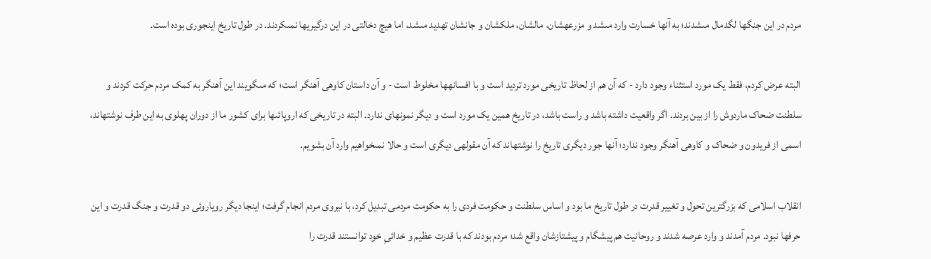مردم در این جنگها لگدمال مىشدند؛ به آنها خسارت وارد مىشد و مزرعهشان، مالشان، ملکشان و جانشان تهدید مىشد، اما هیچ دخالتى در این درگیریها نمىکردند. در طول تاریخ اینجورى بوده است.

البته عرض کردم، فقط یک مورد استثناء وجود دارد - که آن هم از لحاظ تاریخى مورد تردید است و با افسانهها مخلوط است - و آن داستان کاوهى آهنگر است؛ که مىگویند این آهنگر به کمک مردم حرکت کردند و سلطنت ضحاک ماردوش را از بین بردند. اگر واقعیت داشته باشد و راست باشد، در تاریخ همین یک مورد است و دیگر نمونهاى ندارد. البته در تاریخى که اروپائىها براى کشور ما از دوران پهلوى به این طرف نوشتهاند، اسمى از فریدون و ضحاک و کاوهى آهنگر وجود ندارد؛ آنها جور دیگرى تاریخ را نوشتهاند که آن مقولهى دیگرى است و حالا نمىخواهیم وارد آن بشویم.

انقلاب اسلامى که بزرگترین تحول و تغییر قدرت در طول تاریخ ما بود و اساس سلطنت و حکومت فردى را به حکومت مردمى تبدیل کرد، با نیروى مردم انجام گرفت؛ اینجا دیگر رویاروئى دو قدرت و جنگ قدرت و این حرفها نبود. مردم آمدند و وارد عرصه شدند و روحانیت هم پیشگام و پیشتازشان واقع شد؛ مردم بودند که با قدرت عظیم و خدائىِ خود توانستند قدرت را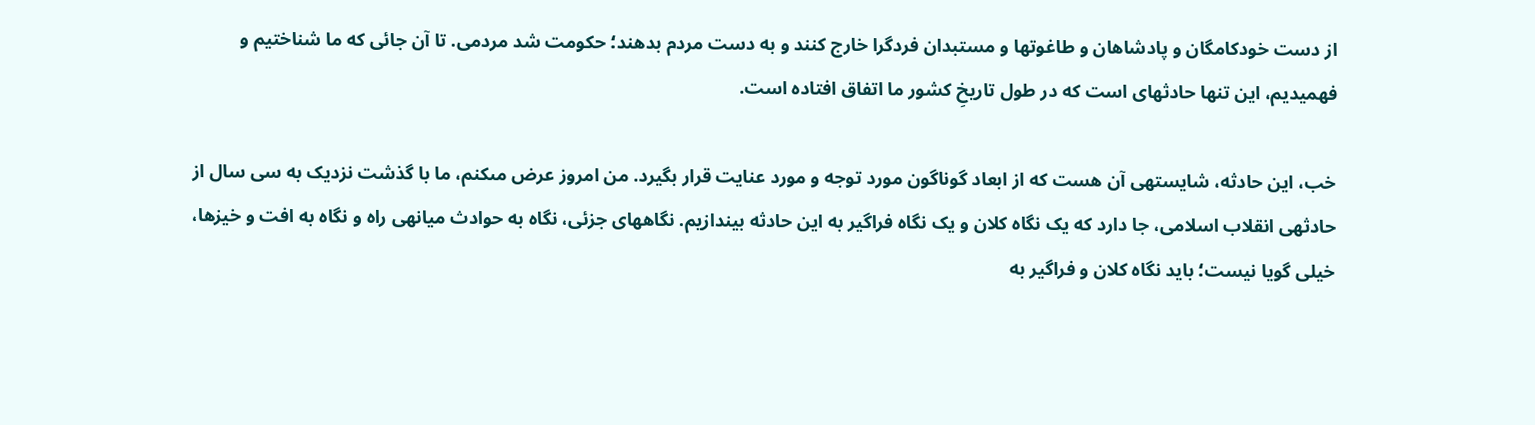از دست خودکامگان و پادشاهان و طاغوتها و مستبدان فردگرا خارج کنند و به دست مردم بدهند؛ حکومت شد مردمى. تا آن جائى که ما شناختیم و فهمیدیم، این تنها حادثهاى است که در طول تاریخِ کشور ما اتفاق افتاده است.

خب، این حادثه، شایستهى آن هست که از ابعاد گوناگون مورد توجه و مورد عنایت قرار بگیرد. من امروز عرض مىکنم، ما با گذشت نزدیک به سى سال از حادثهى انقلاب اسلامى، جا دارد که یک نگاه کلان و یک نگاه فراگیر به این حادثه بیندازیم. نگاههاى جزئى، نگاه به حوادث میانهى راه و نگاه به افت و خیزها، خیلى گویا نیست؛ باید نگاه کلان و فراگیر به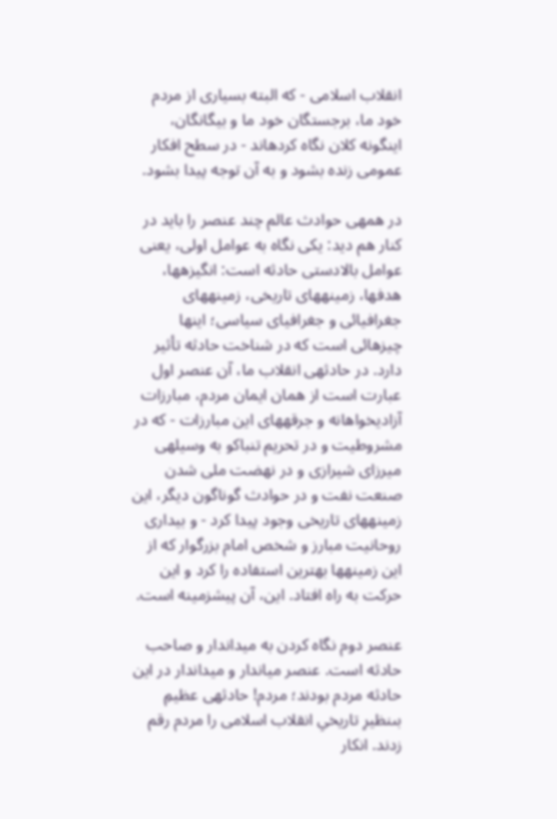انقلاب اسلامى - که البته بسیارى از مردم خود ما، برجستگان خود ما و بیگانگان، اینگونه کلان نگاه کردهاند - در سطح افکار عمومى زنده بشود و به آن توجه پیدا بشود.

در همهى حوادث عالم چند عنصر را باید در کنار هم دید: یکى نگاه به عوامل اولى، یعنى عوامل بالادستى حادثه است: انگیزهها، هدفها، زمینههاى تاریخى، زمینههاى جغرافیائى و جغرافیاى سیاسى؛ اینها چیزهائى است که در شناخت حادثه تأثیر دارد. در حادثهى انقلاب ما، آن عنصر اول عبارت است از همان ایمان مردم، مبارزات آزادیخواهانه و جرقههاى این مبارزات - که در مشروطیت و در تحریم تنباکو به وسیلهى میرزاى شیرازى و در نهضت ملى شدن صنعت نفت و در حوادث گوناگون دیگر، این زمینههاى تاریخى وجود پیدا کرد - و بیدارى روحانیت مبارز و شخص امام بزرگوار که از این زمینهها بهترین استفاده را کرد و این حرکت به راه افتاد. این، آن پیشزمینه است.

عنصر دوم نگاه کردن به میداندار و صاحب حادثه است. عنصر میاندار و میداندار در این حادثه مردم بودند؛ مردم! حادثهى عظیمِ بىنظیرِ تاریخىِ انقلاب اسلامى را مردم رقم زدند. انکار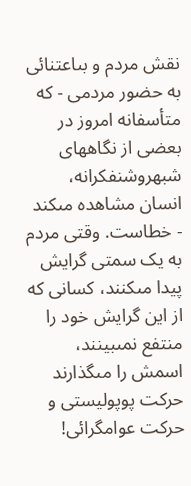نقش مردم و بىاعتنائى به حضور مردمى - که متأسفانه امروز در بعضى از نگاههاى شبهروشنفکرانه، انسان مشاهده مىکند - خطاست. وقتى مردم به یک سمتى گرایش پیدا مىکنند، کسانى که از این گرایش خود را منتفع نمىبینند، اسمش را مىگذارند حرکت پوپولیستى و حرکت عوامگرائى!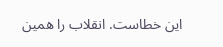این خطاست. انقلاب را همین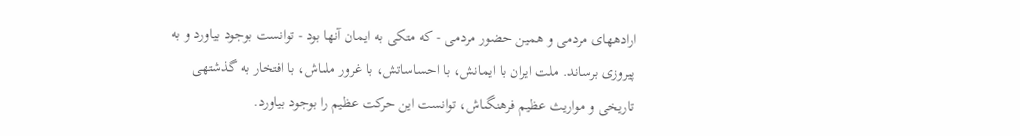ارادههاى مردمى و همین حضور مردمى - که متکى به ایمان آنها بود - توانست بوجود بیاورد و به پیروزى برساند. ملت ایران با ایمانش، با احساساتش، با غرور ملىاش، با افتخار به گذشتهى تاریخى و مواریث عظیم فرهنگىاش، توانست این حرکت عظیم را بوجود بیاورد.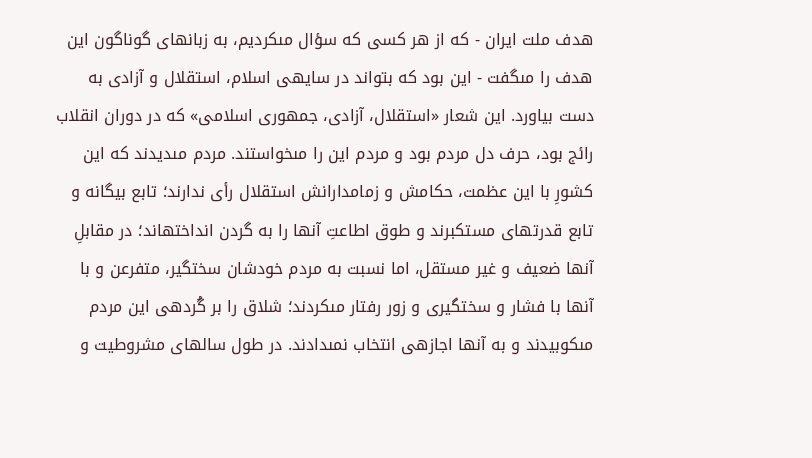هدف ملت ایران - که از هر کسى که سؤال مىکردیم، به زبانهاى گوناگون این هدف را مىگفت - این بود که بتواند در سایهى اسلام، استقلال و آزادى به دست بیاورد. این شعار «استقلال، آزادى، جمهورى اسلامى» که در دوران انقلاب رائج بود، حرف دل مردم بود و مردم این را مىخواستند. مردم مىدیدند که این کشورِ با این عظمت، حکامش و زمامدارانش استقلال رأى ندارند؛ تابع بیگانه و تابع قدرتهاى مستکبرند و طوق اطاعتِ آنها را به گردن انداختهاند؛ در مقابلِ آنها ضعیف و غیر مستقل، اما نسبت به مردم خودشان سختگیر، متفرعن و با آنها با فشار و سختگیرى و زور رفتار مىکردند؛ شلاق را بر گُردهى این مردم مىکوبیدند و به آنها اجازهى انتخاب نمىدادند. در طول سالهاى مشروطیت و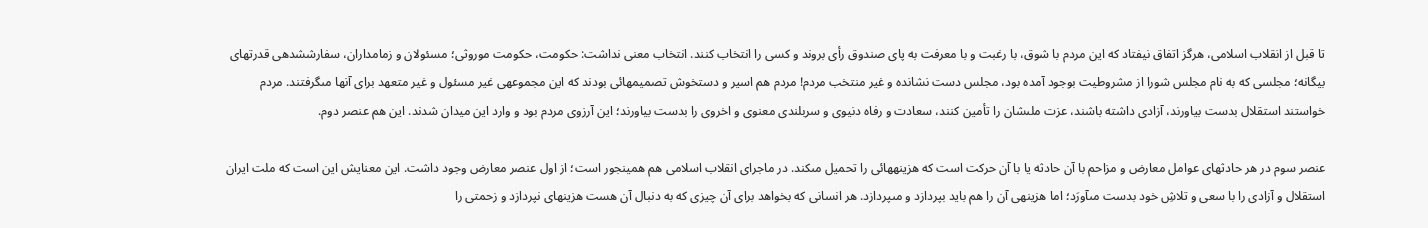تا قبل از انقلاب اسلامى، هرگز اتفاق نیفتاد که این مردم با شوق، با رغبت و با معرفت به پاى صندوق رأى بروند و کسى را انتخاب کنند. انتخاب معنى نداشت: حکومت، حکومت موروثى؛ مسئولان و زمامداران، سفارششدهى قدرتهاى بیگانه؛ مجلسى که به نام مجلس شورا از مشروطیت بوجود آمده بود، مجلس دست نشانده و غیر منتخب مردم! مردم هم اسیر و دستخوش تصمیمهائى بودند که این مجموعهى غیر مسئول و غیر متعهد براى آنها مىگرفتند. مردم خواستند استقلال بدست بیاورند، آزادى داشته باشند، عزت ملىشان را تأمین کنند، سعادت و رفاه دنیوى و سربلندى معنوى و اخروى را بدست بیاورند؛ این آرزوى مردم بود و وارد این میدان شدند. این هم عنصر دوم.

عنصر سوم در هر حادثهاى عوامل معارض و مزاحم با آن حادثه یا با آن حرکت است که هزینههائى را تحمیل مىکند. در ماجراى انقلاب اسلامى هم همینجور است؛ از اول عنصر معارض وجود داشت. این معنایش این است که ملت ایران استقلال و آزادى را با سعى و تلاشِ خود بدست مىآورَد؛ اما هزینهى آن را هم باید بپردازد و مىپردازد. هر انسانى که بخواهد براى آن چیزى که به دنبال آن هست هزینهاى نپردازد و زحمتى را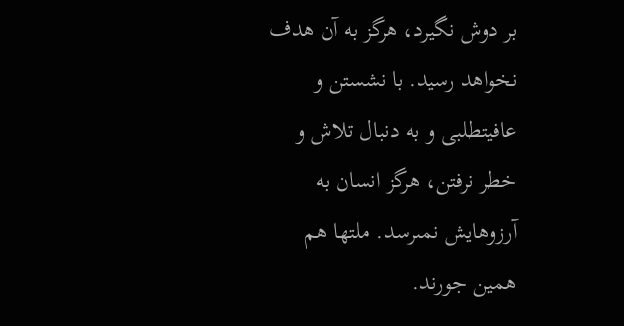بر دوش نگیرد، هرگز به آن هدف نخواهد رسید. با نشستن و عافیتطلبى و به دنبال تلاش و خطر نرفتن، هرگز انسان به آرزوهایش نمىرسد. ملتها هم همین جورند.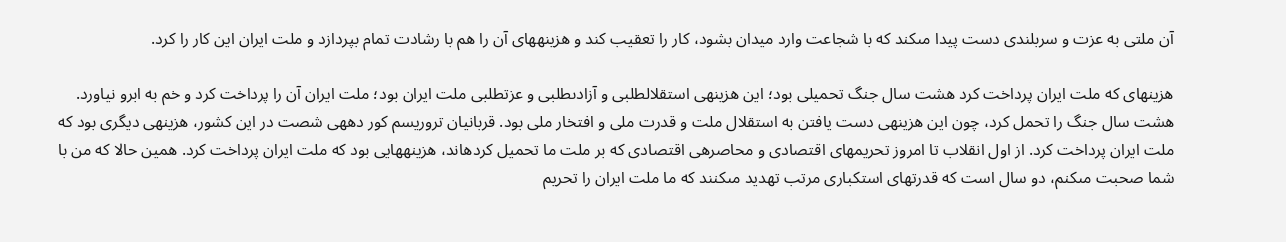آن ملتى به عزت و سربلندى دست پیدا مىکند که با شجاعت وارد میدان بشود، کار را تعقیب کند و هزینههاى آن را هم با رشادت تمام بپردازد و ملت ایران این کار را کرد.

هزینهاى که ملت ایران پرداخت کرد هشت سال جنگ تحمیلى بود؛ این هزینهى استقلالطلبى و آزادىطلبى و عزتطلبى ملت ایران بود؛ ملت ایران آن را پرداخت کرد و خم به ابرو نیاورد. هشت سال جنگ را تحمل کرد، چون این هزینهى دست یافتن به استقلال ملت و قدرت ملى و افتخار ملى بود. قربانیان تروریسم کور دههى شصت در این کشور، هزینهى دیگرى بود که ملت ایران پرداخت کرد. از اول انقلاب تا امروز تحریمهاى اقتصادى و محاصرهى اقتصادى که بر ملت ما تحمیل کردهاند، هزینههایى بود که ملت ایران پرداخت کرد. همین حالا که من با شما صحبت مىکنم، دو سال است که قدرتهاى استکبارى مرتب تهدید مىکنند که ما ملت ایران را تحریم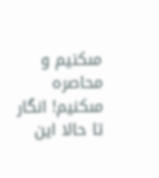مىکنیم و محاصره مىکنیم! انگار تا حالا این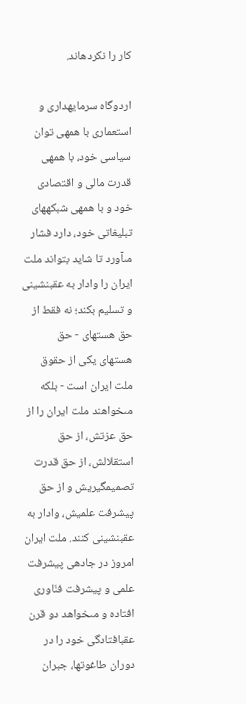کار را نکردهاند.

اردوگاه سرمایهدارى و استعمارى با همهى توان سیاسى خود، با همهى قدرت مالى و اقتصادى خود و با همهى شبکههاى تبلیغاتى خود، دارد فشار مىآورد تا شاید بتواند ملت ایران را وادار به عقبنشینى و تسلیم بکند؛ نه فقط از حق هستهاى - حق هستهاى یکى از حقوق ملت ایران است - بلکه مىخواهند ملت ایران را از حق عزتش، از حق استقلالش، از حق قدرت تصمیمگیریش و از حق پیشرفت علمیش، وادار به عقبنشینى کنند. ملت ایران امروز در جادهى پیشرفت علمى و پیشرفت فنّاورى افتاده و مىخواهد دو قرن عقبافتادگى خود را در دوران طاغوتها، جبران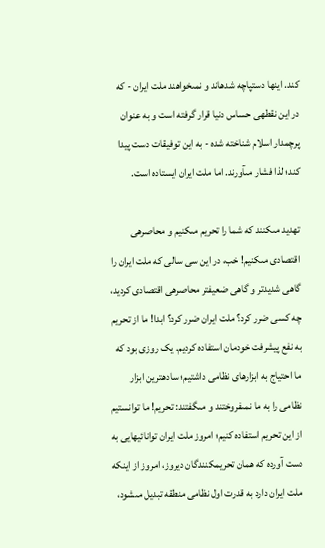کند. اینها دستپاچه شدهاند و نمىخواهند ملت ایران - که در این نقطهى حساس دنیا قرار گرفته است و به عنوان پرچمدار اسلام شناخته شده - به این توفیقات دست پیدا کند؛ لذا فشار مىآورند. اما ملت ایران ایستاده است.

تهدید مىکنند که شما را تحریم مىکنیم و محاصرهى اقتصادى مىکنیم! خب، در این سى سالى که ملت ایران را گاهى شدیدتر و گاهى ضعیفتر محاصرهى اقتصادى کردید، چه کسى ضرر کرد؟ ملت ایران ضرر کرد؟ ابدا! ما از تحریم به نفع پیشرفت خودمان استفاده کردیم. یک روزى بود که ما احتیاج به ابزارهاى نظامى داشتیم؛ سادهترین ابزار نظامى را به ما نمىفروختند و مىگفتند: تحریم! ما توانستیم از این تحریم استفاده کنیم؛ امروز ملت ایران توانائیهایى به دست آورده که همان تحریمکنندگان دیروز، امروز از اینکه ملت ایران دارد به قدرت اول نظامى منطقه تبدیل مىشود،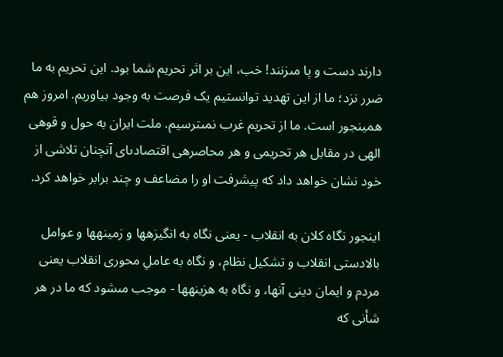دارند دست و پا مىزنند! خب، این بر اثر تحریم شما بود. این تحریم به ما ضرر نزد؛ ما از این تهدید توانستیم یک فرصت به وجود بیاوریم. امروز هم همینجور است. ما از تحریم غرب نمىترسیم. ملت ایران به حول و قوهى الهى در مقابل هر تحریمى و هر محاصرهى اقتصادىاى آنچنان تلاشى از خود نشان خواهد داد که پیشرفت او را مضاعف و چند برابر خواهد کرد.

اینجور نگاه کلان به انقلاب - یعنى نگاه به انگیزهها و زمینهها و عوامل بالادستى انقلاب و تشکیل نظام، و نگاه به عاملِ محورى انقلاب یعنى مردم و ایمان دینى آنها، و نگاه به هزینهها - موجب مىشود که ما در هر شأنى که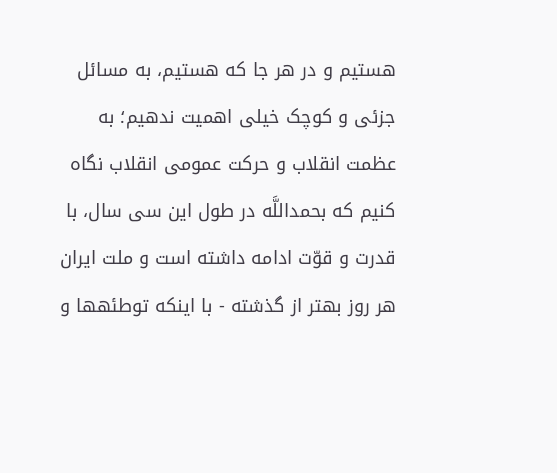هستیم و در هر جا که هستیم، به مسائل جزئى و کوچک خیلى اهمیت ندهیم؛ به عظمت انقلاب و حرکت عمومى انقلاب نگاه کنیم که بحمداللَّه در طول این سى سال، با قدرت و قوّت ادامه داشته است و ملت ایران هر روز بهتر از گذشته - با اینکه توطئهها و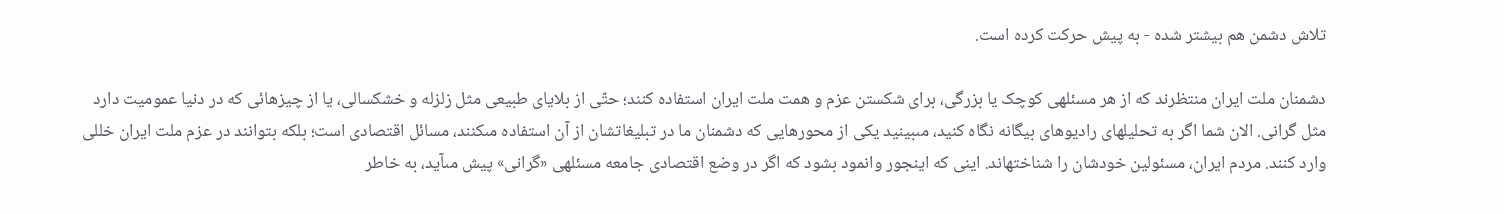تلاش دشمن هم بیشتر شده - به پیش حرکت کرده است.

دشمنان ملت ایران منتظرند که از هر مسئلهى کوچک یا بزرگى، براى شکستن عزم و همت ملت ایران استفاده کنند؛ حتّى از بلایاى طبیعى مثل زلزله و خشکسالى، یا از چیزهائى که در دنیا عمومیت دارد مثل گرانى. الان شما اگر به تحلیلهاى رادیوهاى بیگانه نگاه کنید، مىبینید یکى از محورهایى که دشمنان ما در تبلیغاتشان از آن استفاده مىکنند، مسائل اقتصادى است؛ بلکه بتوانند در عزم ملت ایران خللى وارد کنند. مردم ایران، مسئولین خودشان را شناختهاند. اینى که اینجور وانمود بشود که اگر در وضع اقتصادى جامعه مسئلهى «گرانى» پیش مىآید، به خاطر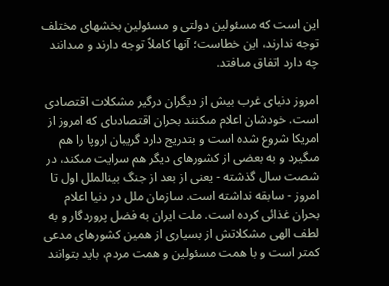این است که مسئولین دولتى و مسئولین بخشهاى مختلف توجه ندارند، این خطاست؛ آنها کاملاً توجه دارند و مىدانند چه دارد اتفاق مىافتد.

امروز دنیاى غرب بیش از دیگران درگیر مشکلات اقتصادى است. خودشان اعلام مىکنند بحران اقتصادىاى که امروز از امریکا شروع شده است و بتدریج دارد گریبان اروپا را هم مىگیرد و به بعضى از کشورهاى دیگر هم سرایت مىکند، در شصت سال گذشته - یعنى از بعد از جنگ بینالملل اول تا امروز - سابقه نداشته است. سازمان ملل در دنیا اعلام بحران غذائى کرده است. ملت ایران به فضل پروردگار و به لطف الهى مشکلاتش از بسیارى از همین کشورهاى مدعى کمتر است و با همت مسئولین و همت مردم، باید بتوانند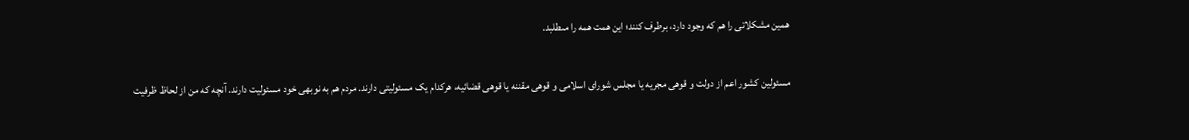همین مشکلاتى را هم که وجود دارد، برطرف کنند؛ این همت همه را مىطلبد.

مسئولین کشور اعم از دولت و قوهى مجریه یا مجلس شوراى اسلامى و قوهى مقننه یا قوهى قضائیه، هرکدام یک مسئولیتى دارند. مردم هم به نوبهى خود مسئولیت دارند. آنچه که من از لحاظ ظرفیت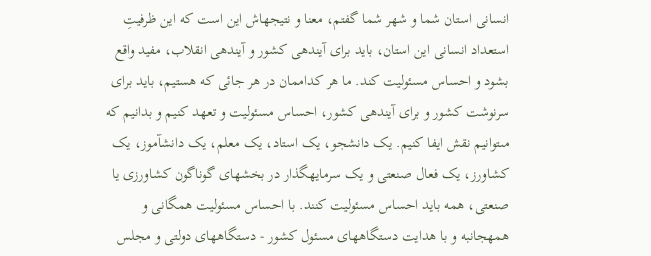انسانى استان شما و شهر شما گفتم، معنا و نتیجهاش این است که این ظرفیتِ استعداد انسانى این استان، باید براى آیندهى کشور و آیندهى انقلاب، مفید واقع بشود و احساس مسئولیت کند. ما هر کداممان در هر جائى که هستیم، باید براى سرنوشت کشور و براى آیندهى کشور، احساس مسئولیت و تعهد کنیم و بدانیم که مىتوانیم نقش ایفا کنیم. یک دانشجو، یک استاد، یک معلم، یک دانشآموز، یک کشاورز، یک فعال صنعتى و یک سرمایهگذار در بخشهاى گوناگون کشاورزى یا صنعتى، همه باید احساس مسئولیت کنند. با احساس مسئولیت همگانى و همهجانبه و با هدایت دستگاههاى مسئول کشور - دستگاههاى دولتى و مجلس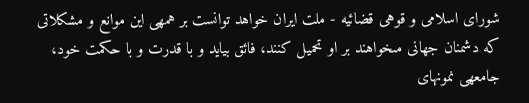شوراى اسلامى و قوهى قضائیه - ملت ایران خواهد توانست بر همهى این موانع و مشکلاتى که دشمنان جهانى مىخواهند بر او تحمیل کنند، فائق بیاید و با قدرت و با حکمت خود، جامعهى نمونهاى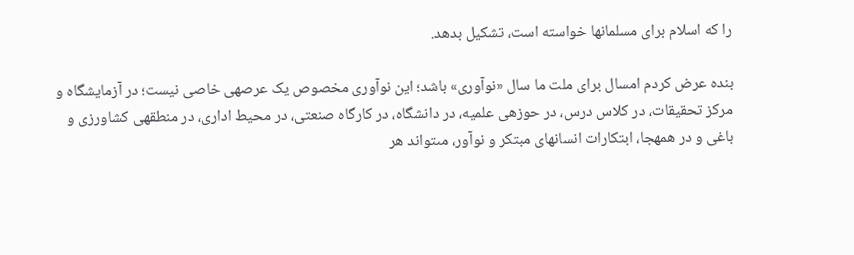را که اسلام براى مسلمانها خواسته است، تشکیل بدهد.

بنده عرض کردم امسال براى ملت ما سال «نوآورى» باشد؛ این نوآورى مخصوص یک عرصهى خاصى نیست؛ در آزمایشگاه و مرکز تحقیقات، در کلاس درس، در حوزهى علمیه، در دانشگاه، در کارگاه صنعتى، در محیط ادارى، در منطقهى کشاورزى و باغى و در همهجا، ابتکارات انسانهاى مبتکر و نوآور، مىتواند هر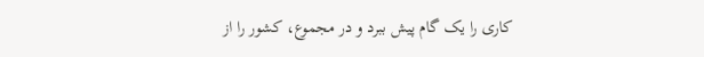کارى را یک گام پیش ببرد و در مجموع، کشور را از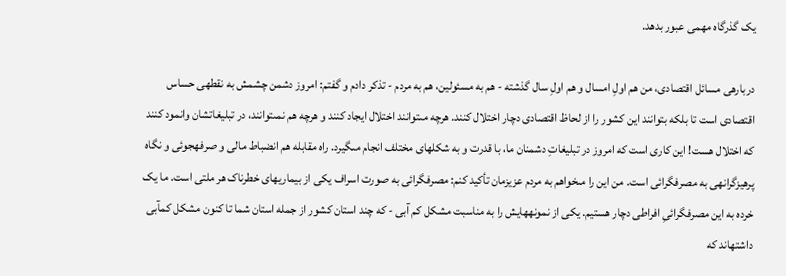یک گذرگاه مهمى عبور بدهد.

دربارهى مسائل اقتصادى، من هم اولِ امسال و هم اولِ سال گذشته - هم به مسئولین، هم به مردم - تذکر دادم و گفتم: امروز دشمن چشمش به نقطهى حساس اقتصادى است تا بلکه بتوانند این کشور را از لحاظ اقتصادى دچار اختلال کنند. هرچه مىتوانند اختلال ایجاد کنند و هرچه هم نمىتوانند، در تبلیغاتشان وانمود کنند که اختلال هست! این کارى است که امروز در تبلیغاتِ دشمنان ما، با قدرت و به شکلهاى مختلف انجام مىگیرد. راه مقابله هم انضباط مالى و صرفهجوئى و نگاه پرهیزگرانهى به مصرفگرائى است. من این را مىخواهم به مردم عزیزمان تأکید کنم: مصرفگرائى به صورت اسراف یکى از بیماریهاى خطرناک هر ملتى است. ما یک خرده به این مصرفگرائىِ افراطى دچار هستیم. یکى از نمونههایش را به مناسبت مشکل کم آبى - که چند استان کشور از جمله استان شما تا کنون مشکل کمآبى داشتهاند که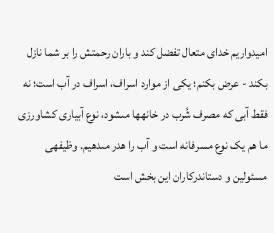امیدواریم خداى متعال تفضل کند و باران رحمتش را بر شما نازل بکند - عرض بکنم؛ یکى از موارد اسراف، اسراف در آب است؛ نه فقط آبى که مصرف شُرب در خانهها مىشود، نوع آبیارى کشاورزى ما هم یک نوع مسرفانه است و آب را هدر مىدهیم. وظیفهى مسئولین و دستاندرکاران این بخش است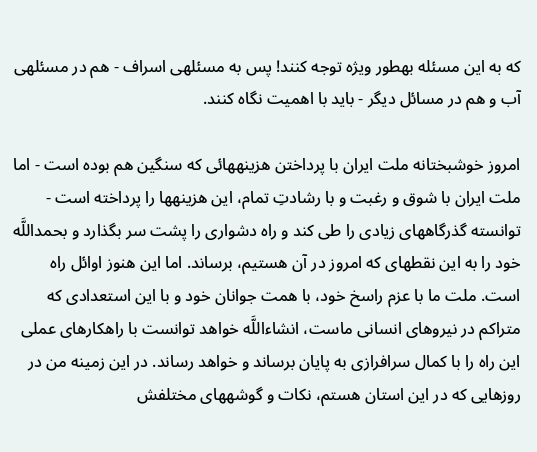که به این مسئله بهطور ویژه توجه کنند! پس به مسئلهى اسراف - هم در مسئلهى آب و هم در مسائل دیگر - باید با اهمیت نگاه کنند.

امروز خوشبختانه ملت ایران با پرداختن هزینههائى که سنگین هم بوده است - اما ملت ایران با شوق و رغبت و با رشادتِ تمام، این هزینهها را پرداخته است - توانسته گذرگاههاى زیادى را طى کند و راه دشوارى را پشت سر بگذارد و بحمداللَّه خود را به این نقطهاى که امروز در آن هستیم، برساند. اما این هنوز اوائل راه است. ملت ما با عزم راسخ خود، با همت جوانان خود و با این استعدادى که متراکم در نیروهاى انسانى ماست، انشاءاللَّه خواهد توانست با راهکارهاى عملى این راه را با کمال سرافرازى به پایان برساند و خواهد رساند. در این زمینه من در روزهایى که در این استان هستم، نکات و گوشههاى مختلفش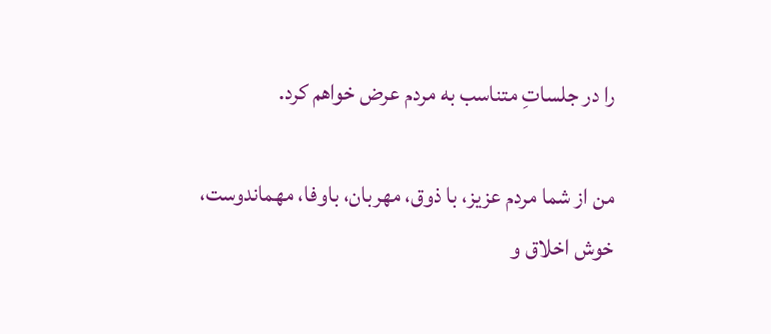را در جلساتِ متناسب به مردم عرض خواهم کرد.

من از شما مردم عزیز، با ذوق، مهربان، باوفا، مهماندوست، خوش اخلاق و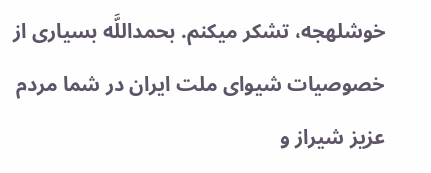خوشلهجه، تشکر میکنم. بحمداللَّه بسیارى از خصوصیات شیواى ملت ایران در شما مردم عزیز شیراز و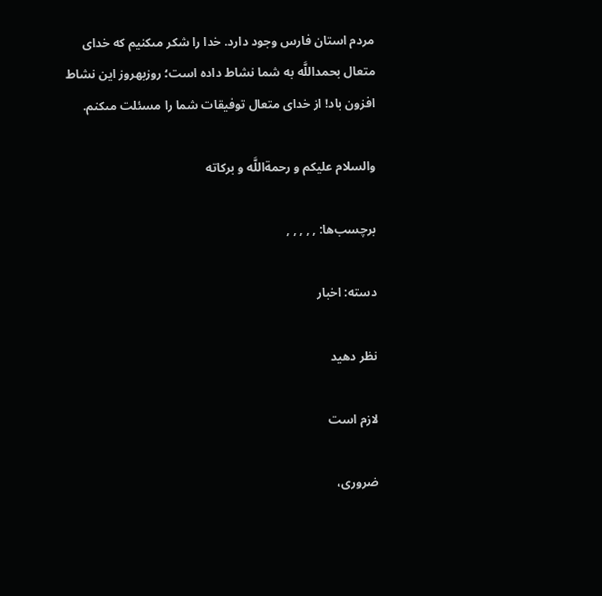مردم استان فارس وجود دارد. خدا را شکر مىکنیم که خداى متعال بحمداللَّه به شما نشاط داده است؛ روزبهروز این نشاط افزون باد! از خداى متعال توفیقات شما را مسئلت مىکنم.

والسلام علیکم و رحمةاللَّه و برکاته

برچسب‌ها: , , , , ,

دسته: اخبار

نظر دهید

لازم است

ضروری،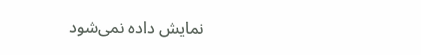نمایش داده نمی‌شود